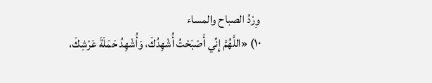وِرْدُ الصباح والمساء
۱۰) «اللَّهُمَّ إِنِّي أَصْبَحْتُ أُشْهِدُكَ، وَأُشْهِدُ حَمَلَةَ عَرْشِكَ،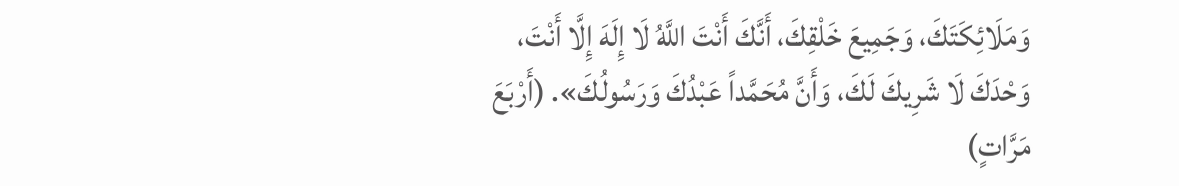وَمَلَائِكَتَكَ، وَجَمِيعَ خَلْقِكَ، أَنَّكَ أَنْتَ اللَّهُ لَا إِلَهَ إِلَّا أَنْتَ، وَحْدَكَ لَا شَرِيكَ لَكَ، وَأَنَّ مُحَمَّداً عَبْدُكَ وَرَسُولُكَ». (أَرْبَعَ مَرَّاتٍ)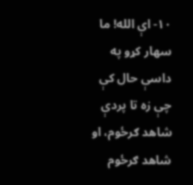۱۰- اې الله! ما سهار كړو په داسې حال كې چې زه تا پردې شاهد ګرځوم، او شاهد ګرځوم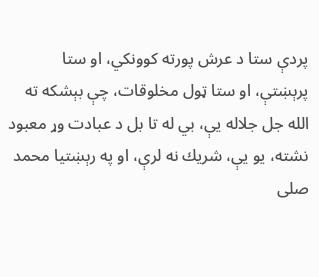پردې ستا د عرش پورته كوونكي، او ستا پرېښتې، او ستا ټول مخلوقات، چې بېشكه ته الله جل جلاله يې، بي له تا بل د عبادت وړ معبود نشته، يو يې، شريك نه لرې، او په رېښتيا محمد صلی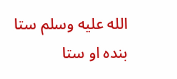الله علیه وسلم ستا بنده او ستا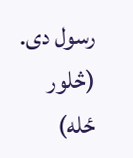رسول دى. (څلور ځله)